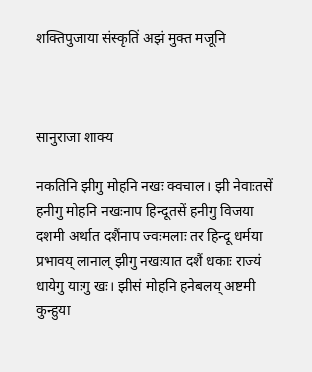शक्तिपुजाया संस्कृतिं अझं मुक्त मजूनि



सानुराजा शाक्य

नकतिनि झीगु मोहनि नखः क्वचाल। झी नेवाःतसें हनीगु मोहनि नखःनाप हिन्दूतसें हनीगु विजया दशमी अर्थात दशैंनाप ज्वःमलाः तर हिन्दू धर्मया प्रभावय् लानाल् झीगु नखःयात दशैं धकाः राज्यं धायेगु याःगु खः। झीसं मोहनि हनेबलय् अष्टमी कुन्हुया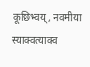कूछिभ्वय्, नवमीया स्याक्वत्याक्व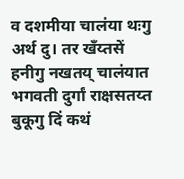व दशमीया चालंया थःगु अर्थ दु। तर खँय्तसें हनीगु नखतय् चालंयात भगवती दुर्गां राक्षसतय्त बुकूगु दिं कथं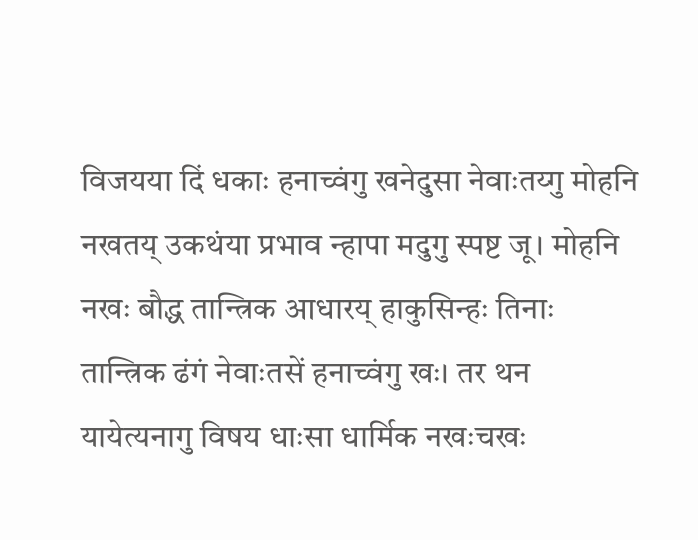विजयया दिं धकाः हनाच्वंगु खनेदुसा नेवाःतय्गु मोहनि नखतय् उकथंया प्रभाव न्हापा मदुगु स्पष्ट जू। मोहनि नखः बौद्ध तान्त्रिक आधारय् हाकुसिन्हः तिनाः तान्त्रिक ढंगं नेवाःतसें हनाच्वंगु खः। तर थन यायेत्यनागु विषय धाःसा धार्मिक नखःचखः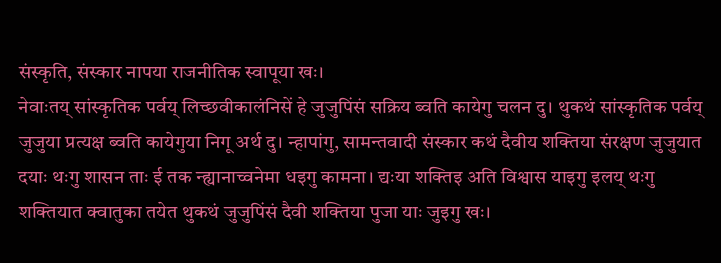संस्कृति, संस्कार नापया राजनीतिक स्वापूया खः।
नेवाःतय् सांस्कृतिक पर्वय् लिच्छवीकालंनिसें हे जुजुपिंसं सक्रिय ब्वति कायेगु चलन दु। थुकथं सांस्कृतिक पर्वय् जुजुया प्रत्यक्ष ब्वति कायेगुया निगू अर्थ दु। न्हापांगु, सामन्तवादी संस्कार कथं दैवीय शक्तिया संरक्षण जुजुयात दयाः थःगु शासन ताः ई तक न्ह्यानाच्वनेमा धइगु कामना। द्यःया शक्तिइ अति विश्वास याइगु इलय् थःगु शक्तियात क्वातुका तयेत थुकथं जुजुपिंसं दैवी शक्तिया पुजा याः जुइगु खः।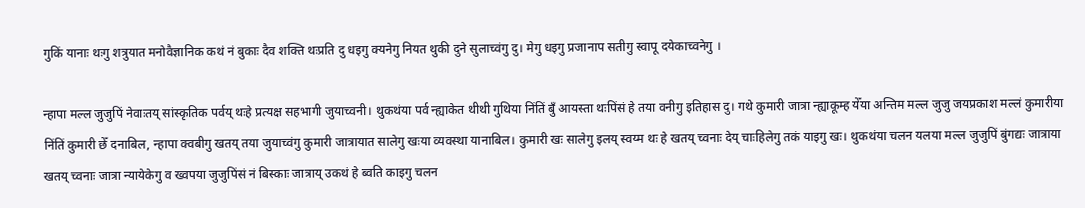गुकिं यानाः थःगु शत्रुयात मनोवैज्ञानिक कथं नं बुकाः दैव शक्ति थःप्रति दु धइगु क्यनेगु नियत थुकी दुने सुलाच्वंगु दु। मेगु धइगु प्रजानाप सतीगु स्वापू दयेकाच्वनेगु ।

न्हापा मल्ल जुजुपिं नेवाःतय् सांस्कृतिक पर्वय् थःहे प्रत्यक्ष सहभागी जुयाच्वनी। थुकथंया पर्व न्ह्याकेत थीथी गुथिया निंतिं बुँ आयस्ता थःपिंसं हे तया वनीगु इतिहास दु। गथे कुमारी जात्रा न्ह्याकूम्ह येँया अन्तिम मल्ल जुजु जयप्रकाश मल्लं कुमारीया निंतिं कुमारी छेँ दनाबिल, न्हापा क्वबीगु खतय् तया जुयाच्वंगु कुमारी जात्रायात सालेगु खःया व्यवस्था यानाबिल। कुमारी खः सालेगु इलय् स्वय्म थः हे खतय् च्वनाः देय् चाःहिलेगु तकं याइगु खः। थुकथंया चलन यलया मल्ल जुजुपिं बुंगद्यः जात्राया खतय् च्वनाः जात्रा न्यायेकेगु व ख्वपया जुजुपिंसं नं बिस्काः जात्राय् उकथं हे ब्वति काइगु चलन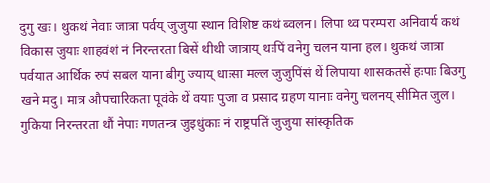दुगु खः। थुकथं नेवाः जात्रा पर्वय् जुजुया स्थान विशिष्ट कथं ब्वलन। लिपा थ्व परम्परा अनिवार्य कथं विकास जुयाः शाहवंशं नं निरन्तरता बिसें थीथी जात्राय् थःपिं वनेगु चलन याना हल। थुकथं जात्रा पर्वयात आर्थिक रुपं सबल याना बीगु ज्याय् धाःसा मल्ल जुजुपिंसं थें लिपाया शासकतसें हःपाः बिउगु खने मदु। मात्र औपचारिकता पूवंके थें वयाः पुजा व प्रसाद ग्रहण यानाः वनेगु चलनय् सीमित जुल। गुकिया निरन्तरता थौं नेपाः गणतन्त्र जुइधुंकाः नं राष्ट्रपतिं जुजुया सांस्कृतिक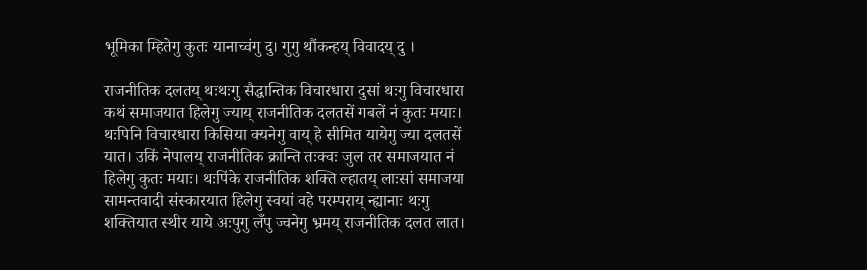भूमिका म्हितेगु कुतः यानाच्वंगु दु। गुगु थौंकन्हय् विवादय् दु ।

राजनीतिक दलतय् थःथःगु सैद्धान्तिक विचारधारा दुसां थःगु विचारधारा कथं समाजयात हिलेगु ज्याय् राजनीतिक दलतसें गबलें नं कुतः मयाः। थःपिनि विचारधारा किसिया क्यनेगु वाय् हे सीमित यायेगु ज्या दलतसें यात। उकिं नेपालय् राजनीतिक क्रान्ति तःक्वः जुल तर समाजयात नं हिलेगु कुतः मयाः। थःपिंके राजनीतिक शक्ति ल्हातय् लाःसां समाजया सामन्तवादी संस्कारयात हिलेगु स्वयां वहे परम्पराय् न्ह्यानाः थःगु शक्तियात स्थीर याये अःपुगु लँपु ज्वनेगु भ्रमय् राजनीतिक दलत लात।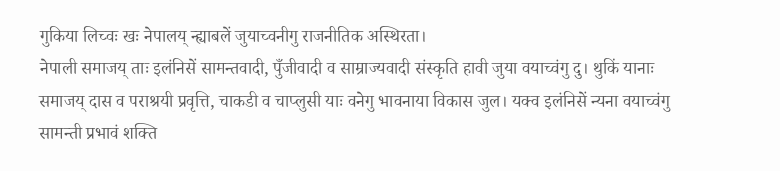गुकिया लिच्वः खः नेपालय् न्ह्याबलें जुयाच्वनीगु राजनीतिक अस्थिरता।
नेपाली समाजय् ताः इलंनिसें सामन्तवादी, पुँजीवादी व साम्राज्यवादी संस्कृति हावी जुया वयाच्वंगु दु। थुकिं यानाः समाजय् दास व पराश्रयी प्रवृत्ति, चाकडी व चाप्लुसी याः वनेगु भावनाया विकास जुल। यक्व इलंनिसें न्यना वयाच्वंगु सामन्ती प्रभावं शक्ति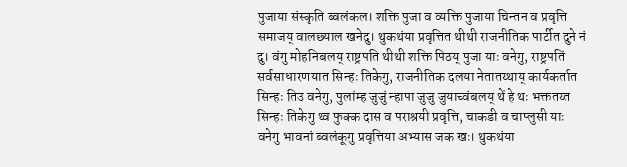पुजाया संस्कृति ब्वलंकल। शक्ति पुजा व व्यक्ति पुजाया चिन्तन व प्रवृत्ति समाजय् वालछ्याल खनेदु। थुकथंया प्रवृत्तित थीथी राजनीतिक पार्टीत दुने नं दु। वंगु मोहनिबलय् राष्ट्रपति थीथी शक्ति पिठय् पुजा याः वनेगु, राष्ट्रपतिं सर्वसाधारणयात सिन्हः तिकेगु, राजनीतिक दलया नेतातय्थाय् कार्यकर्तात सिन्हः तिउ वनेगु, पुलांम्ह जुजुं न्हापा जुजु जुयाच्वंबलय् थें हे थः भक्ततय्त सिन्हः तिकेगु थ्व फुक्क दास व पराश्रयी प्रवृत्ति, चाकडी व चाप्लुसी याः वनेगु भावनां ब्वलंकूगु प्रवृत्तिया अभ्यास जक खः। थुकथंया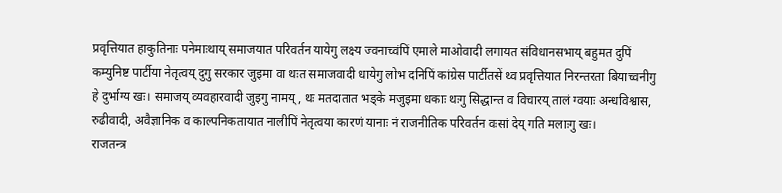प्रवृत्तियात हाकुतिनाः पनेमाःथाय् समाजयात परिवर्तन यायेगु लक्ष्य ज्वनाच्वंपिं एमाले माओवादी लगायत संविधानसभाय् बहुमत दुपिं कम्युनिष्ट पार्टीया नेतृत्वय् दुगु सरकार जुइमा वा थःत समाजवादी धायेगु लोभ दनिपिं कांग्रेस पार्टीतसें थ्व प्रवृत्तियात निरन्तरता बियाच्वनीगु हे दुर्भाग्य खः। समाजय् व्यवहारवादी जुइगु नामय्, थः मतदातात भड्के मजुइमा धकाः थःगु सिद्धान्त व विचारय् तालं ग्वयाः अन्धविश्वास, रुढीवादी, अवैज्ञानिक व काल्पनिकतायात नालीपिं नेतृत्वया कारणं यानाः नं राजनीतिक परिवर्तन वःसां देय् गति मलाःगु खः।
राजतन्त्र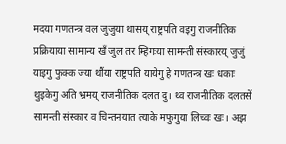मदया गणतन्त्र वल जुजुया थासय् राष्ट्रपति वइगु राजनीतिक प्रक्रियाया सामान्य खँ जुल तर म्हिगःया सामन्ती संस्कारय् जुजुं याइगु फुक्क ज्या थौंया राष्ट्रपति यायेगु हे गणतन्त्र खः धकाः थुइकेगु अति भ्रमय् राजनीतिक दलत दु। थ्व राजनीतिक दलतसें सामन्ती संस्कार व चिन्तनयात त्याके मफुगुया लिच्वः खः। अझ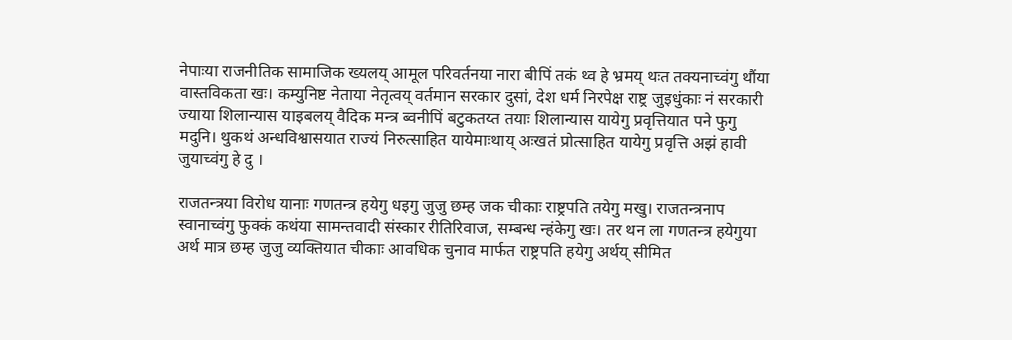नेपाःया राजनीतिक सामाजिक ख्यलय् आमूल परिवर्तनया नारा बीपिं तकं थ्व हे भ्रमय् थःत तक्यनाच्वंगु थौंया वास्तविकता खः। कम्युनिष्ट नेताया नेतृत्वय् वर्तमान सरकार दुसां, देश धर्म निरपेक्ष राष्ट्र जुइधुंकाः नं सरकारी ज्याया शिलान्यास याइबलय् वैदिक मन्त्र ब्वनीपिं बटुकतय्त तयाः शिलान्यास यायेगु प्रवृत्तियात पने फुगु मदुनि। थुकथं अन्धविश्वासयात राज्यं निरुत्साहित यायेमाःथाय् अःखतं प्रोत्साहित यायेगु प्रवृत्ति अझं हावी जुयाच्वंगु हे दु ।

राजतन्त्रया विरोध यानाः गणतन्त्र हयेगु धइगु जुजु छम्ह जक चीकाः राष्ट्रपति तयेगु मखु। राजतन्त्रनाप स्वानाच्वंगु फुक्कं कथंया सामन्तवादी संस्कार रीतिरिवाज, सम्बन्ध न्हंकेगु खः। तर थन ला गणतन्त्र हयेगुया अर्थ मात्र छम्ह जुजु व्यक्तियात चीकाः आवधिक चुनाव मार्फत राष्ट्रपति हयेगु अर्थय् सीमित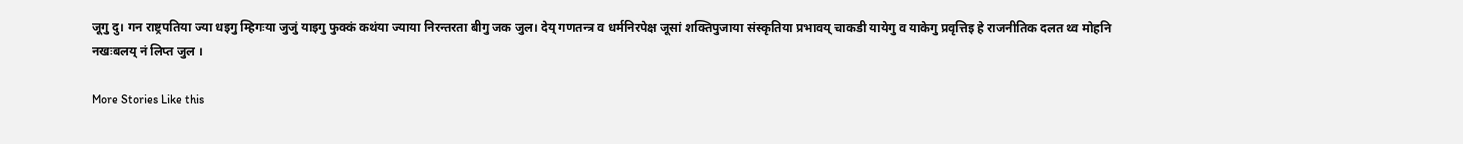जूगु दु। गन राष्ट्रपतिया ज्या धइगु म्हिगःया जुजुं याइगु फुक्कं कथंया ज्याया निरन्तरता बीगु जक जुल। देय् गणतन्त्र व धर्मनिरपेक्ष जूसां शक्तिपुजाया संस्कृतिया प्रभावय् चाकडी यायेगु व याकेगु प्रवृत्तिइ हे राजनीतिक दलत थ्व मोहनि नखःबलय् नं लिप्त जुल ।

More Stories Like this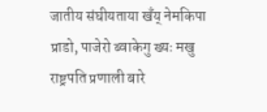जातीय संघीयताया खँय् नेमकिपा
प्राडो, पाजेरो ब्वाकेगु ख्यः मखु
राष्ट्रपति प्रणाली बारे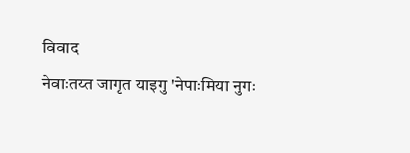विवाद
नेवाःतय्त जागृत याइगु 'नेपाःमिया नुगः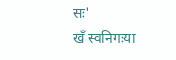सः'
खँ स्वनिगःया